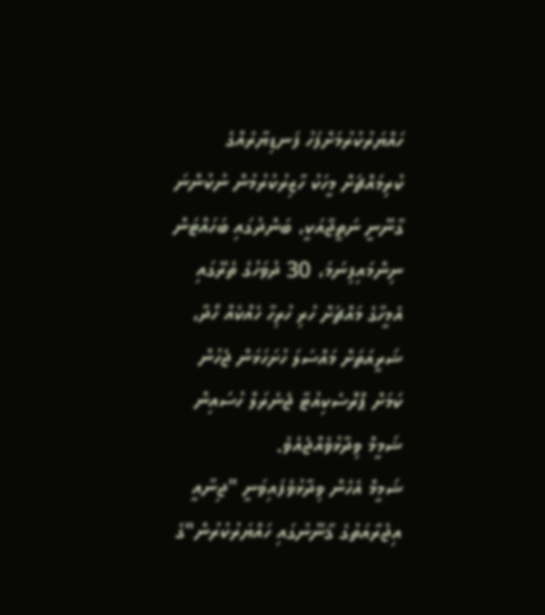ހައްޔަރުކުރުމަށްފަހު ފަނޑިޔާރެއްގެ ކުރިމައްޗަށް މީހަކު ހާޒިރުކުރުމުން ނުކުންނަ ގާނޫނީ ނަތީޖާއަކީ، ބަންދުގައި ބަހައްޓަން ނިންމައިފިނަމަ، 30 ދުވަހުގެ ތެރޭގައި އެމީހާގެ މައްޗަށް ހުރި ހުރިހާ ހެއްކެއް ހޯދާ، ޝަރީއަތަށް މައްސަލަ ހުށަހަޅަން ޖެހުން ކަމަށް ޕްރޮސެކިއުޓާ ޖެނެރަލް ހުސައިން ޝަމީމް ވިދާޅުވެއްޖެއެވެ.
ޝަމީމް އެހެން ވިދާޅުވެފައިވަނީ "ޖިނާއީ އިޖުރާއަތުގެ ޤާނޫނުގައި ހައްޔަރުކުރުން"ގެ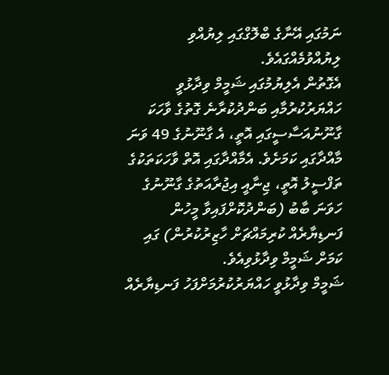ނަމުގައި އޭނާގެ ބްލޮގްގައި ލިޔުއްވި ލިޔުއްވުމެއްގައެވެ.
އެގޮތުން އެލިޔުމުގައި ޝަމީމް ވިދާޅުވީ ހައްޔަރުކުރުމާއި ބަންދުކުރާނެ ގޮތުގެ ވާހަކަ ގާނޫނުއަސާސީގައި އޮތީ، އެ ގާނޫނުގެ 49 ވަނަ މާއްދާގައި ކަމަށެވެ. އެމާއްދާގައި އޮތް ވާހަކަތަކުގެ ތަފްސީލު އޮތީ، ޖިނާއީ އިޖުރާއަތުގެ ގާނޫނުގެ ހަވަނަ ބާބު (ބަންދުކޮށްފައިވާ މީހުން ފަނޑިޔާރެއް ކުރިމައްޗަށް ހާޒިރުކުރުން) ގައި ކަމަށް ޝަމީމް ވިދާޅުވިއެވެ.
ޝަމީމް ވިދާޅުވީ ހައްޔަރުކުރުމަށްފަހު ފަނޑިޔާރެއް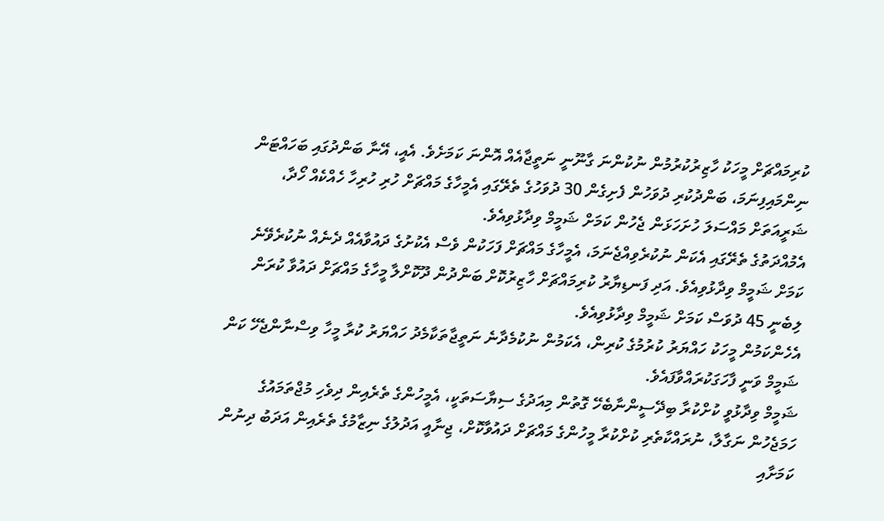ކުރިމައްޗަށް މީހަކު ހާޒިރުކުރުމުން ނުކުންނަ ގާނޫނީ ނަތީޖާއެއް އޮންނަ ކަމަށެވެ. އެއީ، އޭނާ ބަންދުގައި ބަހައްޓަން ނިންމައިފިނަމަ، ބަންދުކުރި ދުވަހުން ފެށިގެން 30 ދުވަހުގެ ތެރޭގައި އެމީހާގެ މައްޗަށް ހުރި ހުރިހާ ހެއްކެއް ހޯދާ، ޝަރީއަތަށް މައްސަލަ ހުށަހަޅަން ޖެހުން ކަމަށް ޝަމީމް ވިދާޅުވިއެވެ.
އެމުއްދަތުގެ ތެރޭގައި އެކަން ނުކުރެވިއްޖެނަމަ، އެމީހާގެ މައްޗަށް ފަހަކުން ވެސް އެކުށުގެ ދައުވާއެއް ދެނެއް ނުކުރެވޭނެ ކަމަށް ޝަމީމް ވިދާޅުވިއެވެ. އަދި ފަނޑިޔާރު ކުރިމައްޗަށް ހާޒިރުކޮށް ބަންދުން ދޫކޮށްލާ މީހާގެ މައްޗަށް ދައުވާ ކުރަން ލިބެނީ 45 ދުވަސް ކަމަށް ޝަމީމް ވިދާޅުވިއެވެ.
އެހެންކަމުން މީހަކު ހައްޔަރު ކުރުމުގެ ކުރިން، އެކަމުން ނުކުމެދާނެ ނަތީޖާތަކާމެދު ހައްޔަރު ކުރާ މީހާ ވިސްނާންޖެހޭ ކަން ޝަމީމް ވަނީ ފާހަގަކުރައްވާފައެވެ.
ޝަމީމް ވިދާޅުވީ ކުށްކުރާ ބިދޭސީންނާބެހޭ ގޮތުން މިއަދުގެ ސިޔާސަތަކީ، އެމީހުންގެ ތެރެއިން ދިވެހި މުޖްތަމައުގެ ހަމަޖެހުން ނަގާލާ، ނުރައްކާތެރި ކުށްކުރާ މީހުންގެ މައްޗަށް ދައުވާކޮށް، ޖިނާއީ އަދުލުގެ ނިޒާމުގެ ތެރެއިން އަދަބު ދިނުން ކަމަށާއި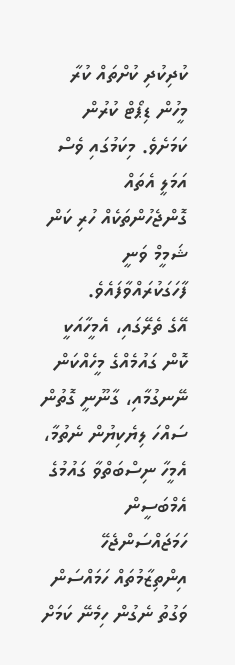ކުދިކުދި ކުށްތައް ކުރާ މީހުން ޑިޕޯޓް ކުރުން ކަމަށެވެ. މިކަމުގައި ވެސް އަމަލީ އެތައް ގޮންޖެހުންތަކެއް ހުރި ކަން ޝަމީމް ވަނީ ފާހަގަކުރައްވާފައެވެ.
އޭގެ ތެރޭގައި، އެމީހާއަކީ ކޮން ގައުމެއްގެ މީހެއްކަން ނޭނގުމާއި، ގާނޫނީ ގޮތުން ސައްހަ ލިޔެކިޔުން ނެތުމާ، އެމީހާ ނިސްބަތްވާ ގައުމުގެ އެމްބަސީން ހަމަޖައްސަންޖެހޭ އިންތިޒާމުތައް ހަމައްސަން ވަގުތު ނެގުން ހިމެނޭ ކަމަށް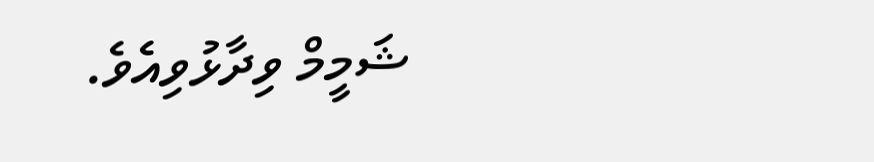ޝަމީމް ވިދާޅުވިއެވެ.